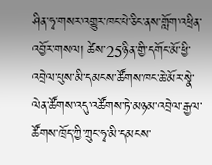ཤིན་ཧྭ་གསར་འགྱུར་ཁང་པེ་ཅིང་ནས་གློག་འཕྲིན་འབྱོར་གསལ། ཚེས་25ཉིན་གྱི་དགོང་མོ་ཕྱི་འབྲེལ་པུས་མི་དམངས་ཚོགས་ཁང་ཆེ་མོར་སྣེ་ལེན་ཚོགས་འདུ་འཚོགས་ཏེ་མཉམ་འབྲེལ་རྒྱལ་ཚོགས་ཁྲོད་ཀྱི་ཀྲུང་ཧྭ་མི་དམངས་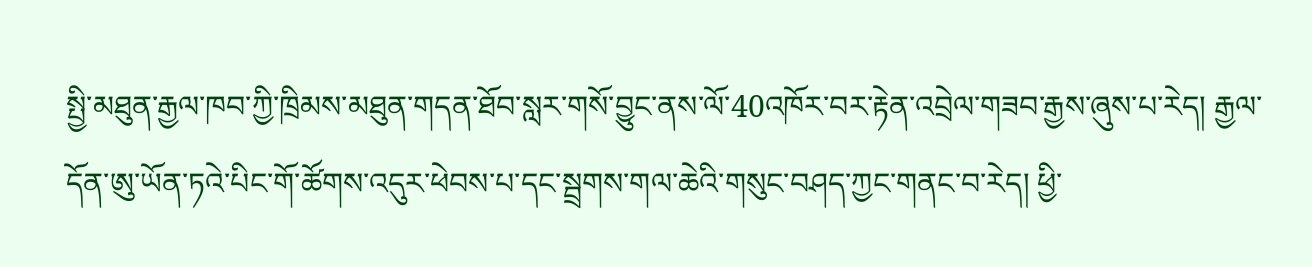སྤྱི་མཐུན་རྒྱལ་ཁབ་ཀྱི་ཁྲིམས་མཐུན་གདན་ཐོབ་སླར་གསོ་བྱུང་ནས་ལོ་40འཁོར་བར་རྟེན་འབྲེལ་གཟབ་རྒྱས་ཞུས་པ་རེད། རྒྱལ་དོན་ཨུ་ཡོན་ཏའེ་པིང་གོ་ཚོགས་འདུར་ཕེབས་པ་དང་སྦྲགས་གལ་ཆེའི་གསུང་བཤད་ཀྱང་གནང་བ་རེད། ཕྱི་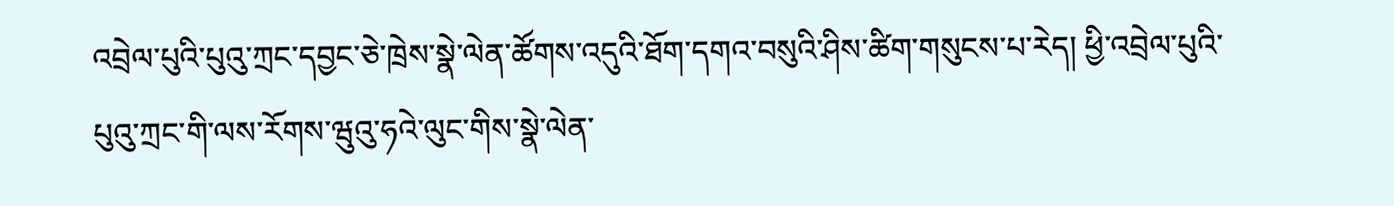འབྲེལ་པུའི་པུའུ་ཀྲང་དབྱང་ཅེ་ཁྲེས་སྣེ་ལེན་ཚོགས་འདུའི་ཐོག་དགའ་བསུའི་ཤིས་ཚིག་གསུངས་པ་རེད། ཕྱི་འབྲེལ་པུའི་པུའུ་ཀྲང་གི་ལས་རོགས་ཝུའུ་ཧའེ་ལུང་གིས་སྣེ་ལེན་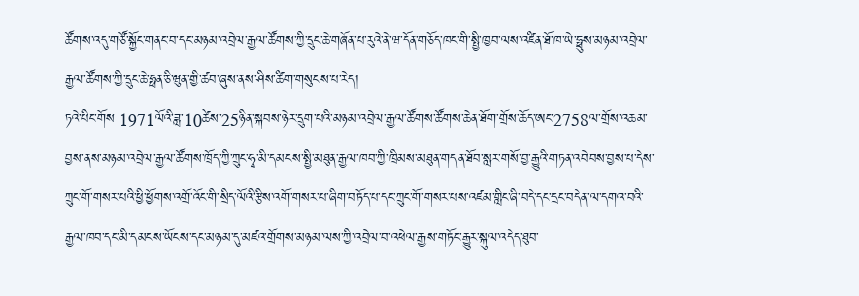ཚོགས་འདུ་གཙོ་སྐྱོང་གནང་བ་དང་མཉམ་འབྲེལ་རྒྱལ་ཚོགས་ཀྱི་དྲུང་ཆེ་གཞོན་པ་རུའེ་ནེ་ཝ་དོན་གཅོད་ཁང་གི་སྤྱི་ཁྱབ་ལས་འཛིན་ཐོ་ཁ་ཡེ་ཧྥུས་མཉམ་འབྲེལ་རྒྱལ་ཚོགས་ཀྱི་དྲུང་ཆེ་ཧྥན་ཅི་ཝུན་གྱི་ཚབ་ཞུས་ནས་ཤིས་ཚིག་གསུངས་པ་རེད།
ཏའེ་པིང་གོས 1971ལོའི་ཟླ་10ཚེས་25ཉིན་སྐབས་ཉེར་དྲུག་པའི་མཉམ་འབྲེལ་རྒྱལ་ཚོགས་ཚོགས་ཆེན་ཐོག་གྲོས་ཆོད་ཨང་2758ལ་གྲོས་འཆམ་བྱས་ནས་མཉམ་འབྲེལ་རྒྱལ་ཚོགས་ཁྲོད་ཀྱི་ཀྲུང་ཧྭ་མི་དམངས་སྤྱི་མཐུན་རྒྱལ་ཁབ་ཀྱི་ཁྲིམས་མཐུན་གདན་ཐོབ་སླར་གསོ་བྱ་རྒྱུའི་གཏན་འབེབས་བྱས་པ་དེས་ཀྲུང་གོ་གསར་པའི་ཕྱི་ཕྱོགས་འགྲོ་འོང་གི་སྲིད་ལོའི་རྩིས་འགོ་གསར་པ་ཞིག་བཏོད་པ་དང་ཀྲུང་གོ་གསར་པས་འཛམ་གླིང་ཞི་བདེ་དང་དྲང་བདེན་ལ་དགའ་བའི་རྒྱལ་ཁབ་དང་མི་དམངས་ཡོངས་དང་མཉམ་དུ་མཛའ་གྲོགས་མཉམ་ལས་ཀྱི་འབྲེལ་བ་འཕེལ་རྒྱས་གཏོང་རྒྱུར་སྐུལ་འདེད་ཐུབ་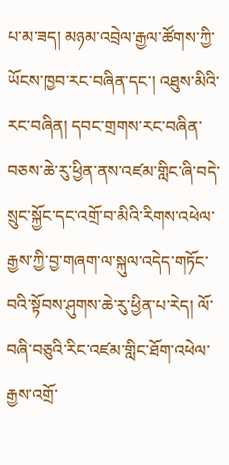པ་མ་ཟད། མཉམ་འབྲེལ་རྒྱལ་ཚོགས་ཀྱི་ཡོངས་ཁྱབ་རང་བཞིན་དང་། འཐུས་མིའི་རང་བཞིན། དབང་གྲགས་རང་བཞིན་བཅས་ཆེ་རུ་ཕྱིན་ནས་འཛམ་གླིང་ཞི་བདེ་སྲུང་སྐྱོང་དང་འགྲོ་བ་མིའི་རིགས་འཕེལ་རྒྱས་ཀྱི་བྱ་གཞག་ལ་སྐུལ་འདེད་གཏོང་བའི་སྟོབས་ཤུགས་ཆེ་རུ་ཕྱིན་པ་རེད། ལོ་བཞི་བཅུའི་རིང་འཛམ་གླིང་ཐོག་འཕེལ་རྒྱས་འགྲོ་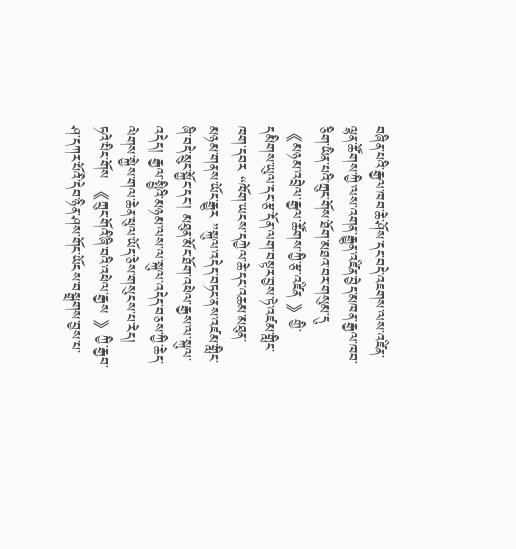བཞིན་པའི་རྒྱལ་ཁབ་ཆེ་ཤོས་དང་བདེ་འཇགས་ལས་འཛིན་ལྷན་ཚོགས་ཀྱི་ལས་འགན་རྒྱུན་འཛིན་བྱེད་མཁན་རྒྱལ་ཁབ་ཅིག་ཡིན་པའི་ཀྲུང་གོས་ཐོག་མཐའ་བར་གསུམ་དུ 《མཉམ་འབྲེལ་རྒྱལ་ཚོགས་ཀྱི་རྩ་འཛིན 》གྱི་དམིགས་ཡུལ་དང་རྩ་དོན་ལག་བསྟར་བྱས་ཏེ་འཛམ་གླིང་ཁག་དབར “ཁོག་ཡངས་དཀྱེལ་ཆེ་དང་འཆམ་མཐུན་མཉམ་གནས་ཡོང་རྒྱུར ”སྐུལ་འདེད་བཏང་ནས་འཛམ་གླིང་ཞི་བདེ་སྲུང་སྐྱོང་དང་། མཐུན་མོང་ཐོག་འཕེལ་རྒྱས་ལ་སྐུལ་འདེད། རྒྱལ་སྤྱིའི་མཉམ་ལས་ལ་སྐུལ་འདེད་བཅས་ཀྱི་ཆེད་ལེགས་སྐྱེས་གལ་ཆེན་ཕུལ་ཡོད་ཅེས་གསུངས་པ་རེད།
ཏའེ་པིང་གོས 《ཀྲུང་གོའི་ཞི་བའི་འཕེལ་རྒྱས 》ཀྱི་རྒྱབ་ཤ་དཀར་པོའི་དེབ་ཉིན་ཤས་གོང་ཡོངས་བསྒྲགས་བྱས་པ་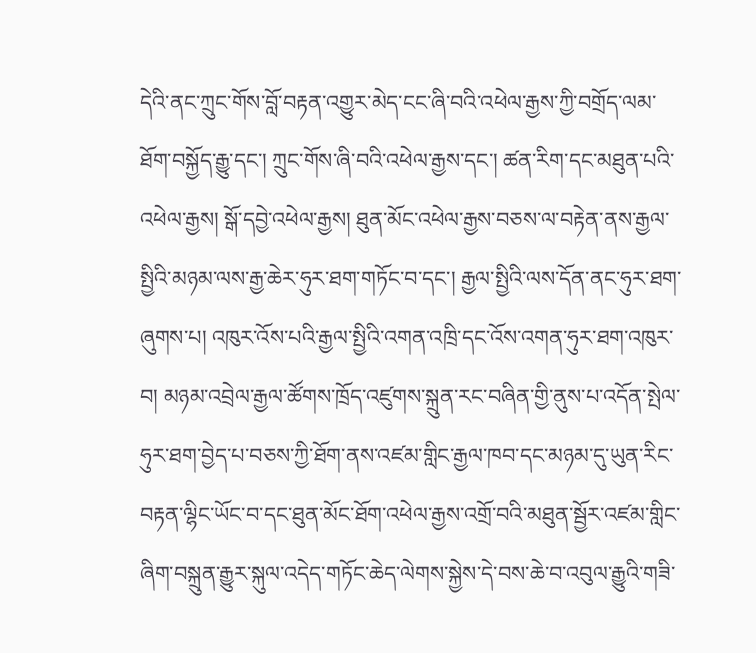དེའི་ནང་ཀྲུང་གོས་བློ་བརྟན་འགྱུར་མེད་ངང་ཞི་བའི་འཕེལ་རྒྱས་ཀྱི་བགྲོད་ལམ་ཐོག་བསྐྱོད་རྒྱུ་དང་། ཀྲུང་གོས་ཞི་བའི་འཕེལ་རྒྱས་དང་། ཚན་རིག་དང་མཐུན་པའི་འཕེལ་རྒྱས། སྒོ་དབྱེ་འཕེལ་རྒྱས། ཐུན་མོང་འཕེལ་རྒྱས་བཅས་ལ་བརྟེན་ནས་རྒྱལ་སྤྱིའི་མཉམ་ལས་རྒྱ་ཆེར་ཧུར་ཐག་གཏོང་བ་དང་། རྒྱལ་སྤྱིའི་ལས་དོན་ནང་ཧུར་ཐག་ཞུགས་པ། འཁུར་འོས་པའི་རྒྱལ་སྤྱིའི་འགན་འཁྲི་དང་འོས་འགན་ཧུར་ཐག་འཁུར་བ། མཉམ་འབྲེལ་རྒྱལ་ཚོགས་ཁྲོད་འཛུགས་སྐྲུན་རང་བཞིན་གྱི་ནུས་པ་འདོན་སྤེལ་ཧུར་ཐག་བྱེད་པ་བཅས་ཀྱི་ཐོག་ནས་འཛམ་གླིང་རྒྱལ་ཁབ་དང་མཉམ་དུ་ཡུན་རིང་བརྟན་ལྷིང་ཡོང་བ་དང་ཐུན་མོང་ཐོག་འཕེལ་རྒྱས་འགྲོ་བའི་མཐུན་སྦྱོར་འཛམ་གླིང་ཞིག་བསྐྲུན་རྒྱུར་སྐུལ་འདེད་གཏོང་ཆེད་ལེགས་སྐྱེས་དེ་བས་ཆེ་བ་འབུལ་རྒྱུའི་གཟི་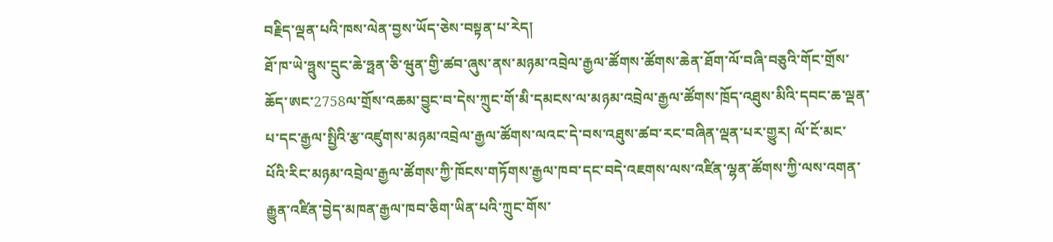བརྗིད་ལྡན་པའི་ཁས་ལེན་བྱས་ཡོད་ཅེས་བསྟན་པ་རེད།
ཐོ་ཁ་ཡེ་ཧྥུས་དྲུང་ཆེ་ཧྥན་ཅི་ཝུན་གྱི་ཚབ་ཞུས་ནས་མཉམ་འབྲེལ་རྒྱལ་ཚོགས་ཚོགས་ཆེན་ཐོག་ལོ་བཞི་བཅུའི་གོང་གྲོས་ཆོད་ཨང་2758ལ་གྲོས་འཆམ་བྱུང་བ་དེས་ཀྲུང་གོ་མི་དམངས་ལ་མཉམ་འབྲེལ་རྒྱལ་ཚོགས་ཁྲོད་འཐུས་མིའི་དབང་ཆ་ལྡན་པ་དང་རྒྱལ་སྤྱིའི་རྩ་འཛུགས་མཉམ་འབྲེལ་རྒྱལ་ཚོགས་ལའང་དེ་བས་འཐུས་ཚབ་རང་བཞིན་ལྡན་པར་གྱུར། ལོ་ངོ་མང་པོའི་རིང་མཉམ་འབྲེལ་རྒྱལ་ཚོགས་ཀྱི་ཁོངས་གཏོགས་རྒྱལ་ཁབ་དང་བདེ་འཇགས་ལས་འཛིན་ལྷན་ཚོགས་ཀྱི་ལས་འགན་རྒྱུན་འཛིན་བྱེད་མཁན་རྒྱལ་ཁབ་ཅིག་ཡིན་པའི་ཀྲུང་གོས་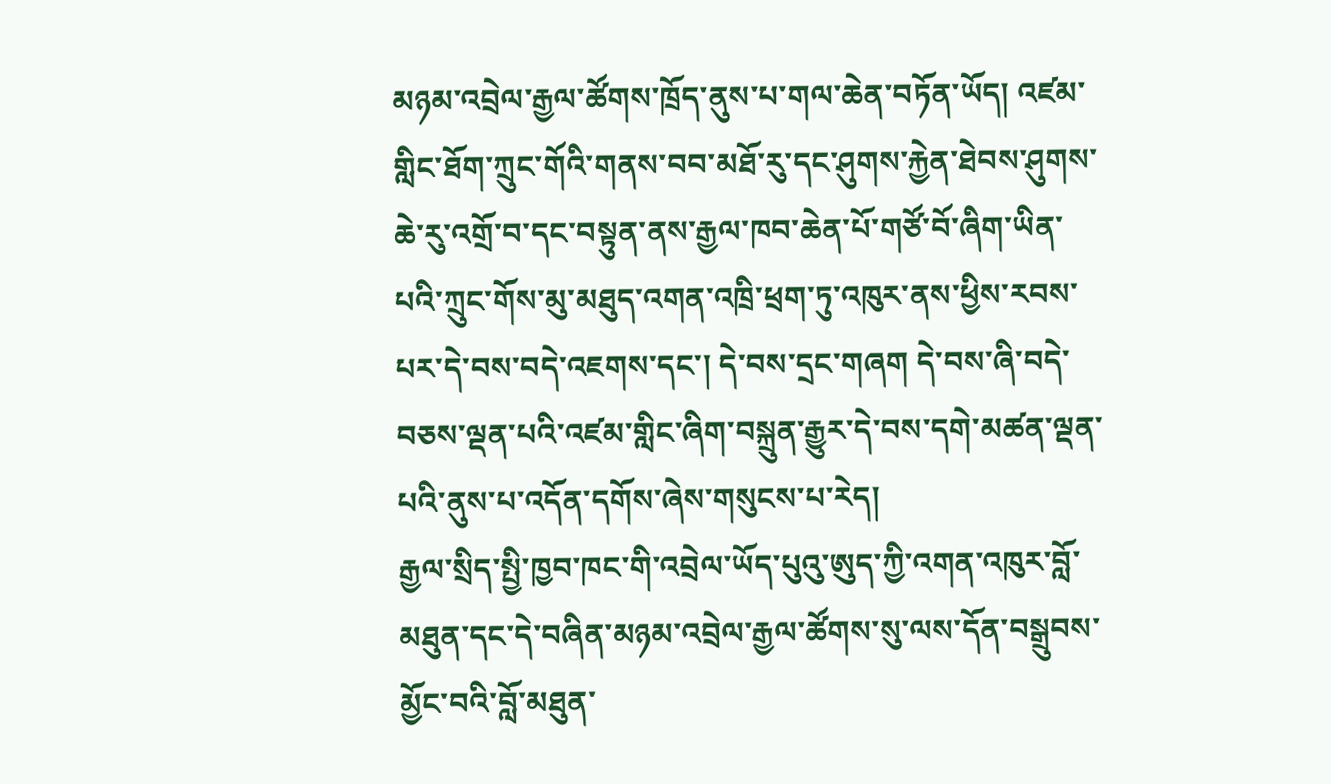མཉམ་འབྲེལ་རྒྱལ་ཚོགས་ཁྲོད་ནུས་པ་གལ་ཆེན་བཏོན་ཡོད། འཛམ་གླིང་ཐོག་ཀྲུང་གོའི་གནས་བབ་མཐོ་རུ་དང་ཤུགས་རྐྱེན་ཐེབས་ཤུགས་ཆེ་རུ་འགྲོ་བ་དང་བསྟུན་ནས་རྒྱལ་ཁབ་ཆེན་པོ་གཙོ་བོ་ཞིག་ཡིན་པའི་ཀྲུང་གོས་མུ་མཐུད་འགན་འཁྲི་ཕྲག་ཏུ་འཁུར་ནས་ཕྱིས་རབས་པར་དེ་བས་བདེ་འཇགས་དང་། དེ་བས་དྲང་གཞག དེ་བས་ཞི་བདེ་བཅས་ལྡན་པའི་འཛམ་གླིང་ཞིག་བསྐྲུན་རྒྱུར་དེ་བས་དགེ་མཚན་ལྡན་པའི་ནུས་པ་འདོན་དགོས་ཞེས་གསུངས་པ་རེད།
རྒྱལ་སྲིད་སྤྱི་ཁྱབ་ཁང་གི་འབྲེལ་ཡོད་པུའུ་ཨུད་ཀྱི་འགན་འཁུར་བློ་མཐུན་དང་དེ་བཞིན་མཉམ་འབྲེལ་རྒྱལ་ཚོགས་སུ་ལས་དོན་བསྒྲུབས་མྱོང་བའི་བློ་མཐུན་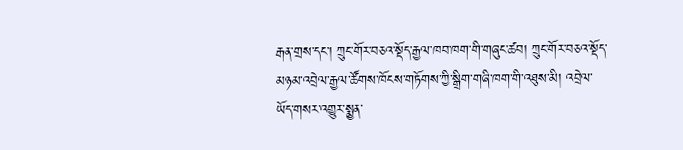རྒན་གྲས་དང་། ཀྲུང་གོར་བཅའ་སྡོད་རྒྱལ་ཁབ་ཁག་གི་གཞུང་ཚབ། ཀྲུང་གོར་བཅའ་སྡོད་མཉམ་འབྲེལ་རྒྱལ་ཚོགས་ཁོངས་གཏོགས་ཀྱི་སྒྲིག་གཞི་ཁག་གི་འཐུས་མི། འབྲེལ་ཡོད་གསར་འགྱུར་སྨྱན་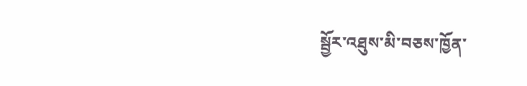སྦྱོར་འཐུས་མི་བཅས་ཁྱོན་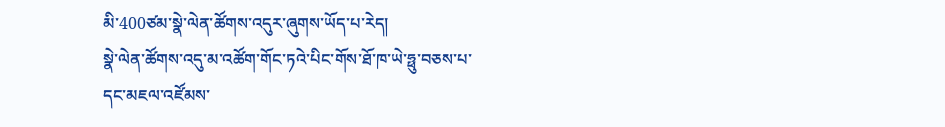མི་400ཙམ་སྣེ་ལེན་ཚོགས་འདུར་ཞུགས་ཡོད་པ་རེད།
སྣེ་ལེན་ཚོགས་འདུ་མ་འཚོག་གོང་ཏའེ་པིང་གོས་ཐོ་ཁ་ཡེ་ཧྥུ་བཅས་པ་དང་མཇལ་འཛོམས་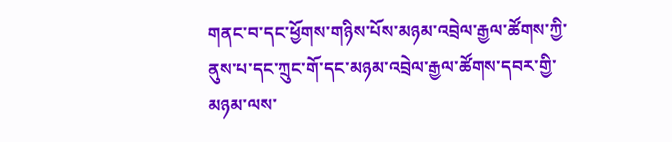གནང་བ་དང་ཕྱོགས་གཉིས་པོས་མཉམ་འབྲེལ་རྒྱལ་ཚོགས་ཀྱི་ནུས་པ་དང་ཀྲུང་གོ་དང་མཉམ་འབྲེལ་རྒྱལ་ཚོགས་དབར་གྱི་མཉམ་ལས་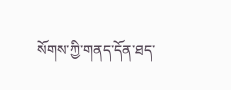སོགས་ཀྱི་གནད་དོན་ཐད་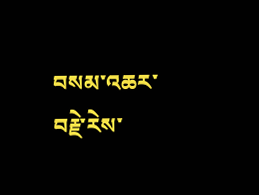བསམ་འཆར་བརྗེ་རེས་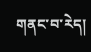གནང་བ་རེད།